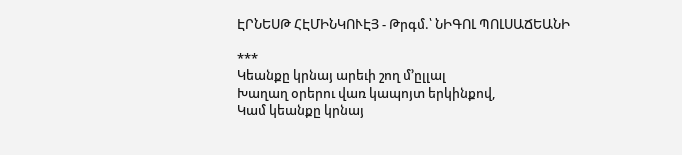ԷՐՆԵՍԹ ՀԷՄԻՆԿՈՒԷՅ - Թրգմ.՝ ՆԻԳՈԼ ՊՈԼՍԱՃԵԱՆԻ

***
Կեանքը կրնայ արեւի շող մ՚ըլլալ
Խաղաղ օրերու վառ կապոյտ երկինքով,
Կամ կեանքը կրնայ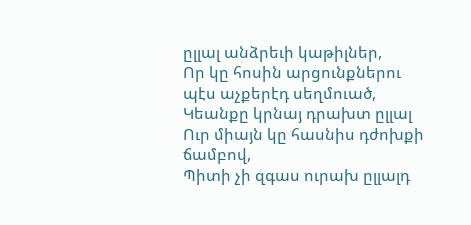ըլլալ անձրեւի կաթիլներ,
Որ կը հոսին արցունքներու պէս աչքերէդ սեղմուած,
Կեանքը կրնայ դրախտ ըլլալ
Ուր միայն կը հասնիս դժոխքի ճամբով,
Պիտի չի զգաս ուրախ ըլլալդ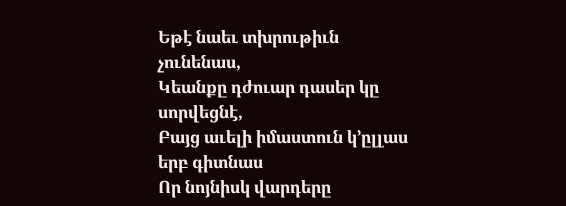Եթէ նաեւ տխրութիւն չունենաս,
Կեանքը դժուար դասեր կը սորվեցնէ,
Բայց աւելի իմաստուն կ՚ըլլաս երբ գիտնաս
Որ նոյնիսկ վարդերը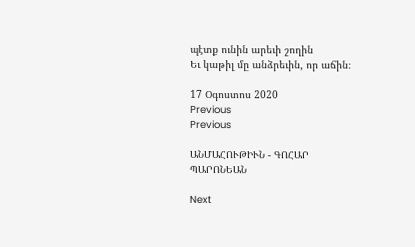պէտք ունին արեւի շողին
Եւ կաթիլ մը անձրեւին, որ աճին։

17 Օգոստոս 2020
Previous
Previous

ԱՆՄԱՀՈՒԹԻՒՆ - ԳՈՀԱՐ ՊԱՐՈՆԵԱՆ

Next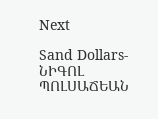Next

Sand Dollars- ՆԻԳՈԼ ՊՈԼՍԱՃԵԱՆ